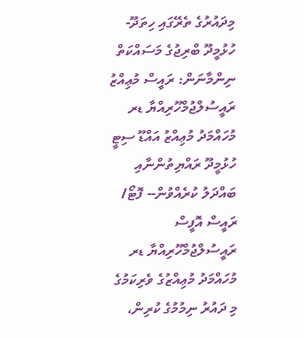މިދައުރުގެ ތެރޭގައި ހިތަދޫ-ހުޅުމީދޫ ބްރިޖުގެ މަސައްކަތް ނިންމާނަން: ރައީސް މުޢިއްޒު
ރައީސުލްޖުމްހޫރިއްޔާ ޑރ މުހައްމަދު މުޢިއްޒު އައްޑޫ ސިޓީ ހުޅުމީދޫ ރައްޔިތުންނާއި ބައްދަލު ކުރެއްވުން-- ފޮޓޯ/ ރައީސް އޮފީސް
ރައީސުލްޖުމްހޫރިއްޔާ ޑރ މުހައްމަދު މުޢިއްޒުގެ ވެރިކަމުގެ މި ދައުރު ނިމުމުގެ ކުރިން،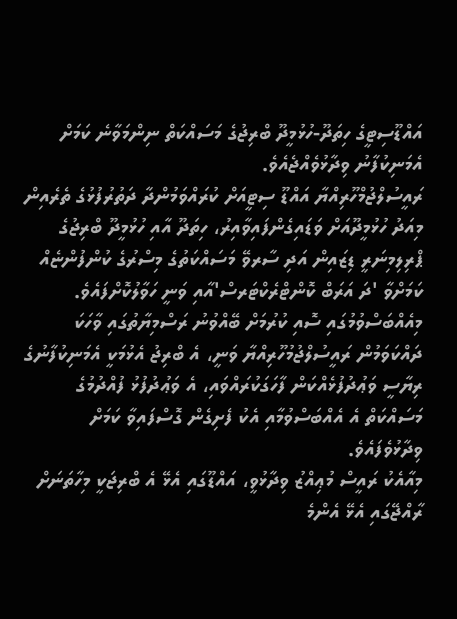އައްޑޫސިޓީގެ ހިތަދޫ-ހުޅުމީދޫ ބްރިޖުގެ މަސައްކަތް ނިންމަވާނެ ކަމަށް އެމަނިކުފާނު ވިދާޅުވެއްޖެއެވެ.
ރައީސުލްޖުމްހޫރިއްޔާ އައްޑޫ ސިޓީއަށް ކުރައްވަމުންދާ ދަތުރުފުޅުގެ ތެރެއިން މިއަދު ހުޅުމީދޫއަށް ވަޑައިގެންފައިވާއިރު، ހިތަދޫ އާއި ހުޅުމީދޫ ބްރިޖުގެ ޕްރިލިމިނަރީ ޑިޒައިން އަދި ސާރވޭ މަސައްކަތުގެ މިސްރުގެ ކުންފުންޏެއް ކަމަށްވާ 'ދަ އަރަބް ކޮންޓްރެކްޓަރސް'އާއި ވަނީ ހަވާލުކޮށްފައެވެ.
މިއެއްބަސްވުމުގައި ސޮއި ކުރުމަށް ބޭއްވުނު ރަސްމިޔާތުގައި ވާހަކަ ދައްކަވަމުން ރައީސުލްޖުމުހޫރިއްޔާ ވަނީ، އެ ބްރިޖު އެޅުމަކީ އެމަނިކުފާނުގެ ރިޔާސީ ވަޢުދުފުޅެއްކަން ފާހަގަކުރައްވައި، އެ ވަޢުދުފުޅު ފުއްދުމުގެ މަސައްކަތް އެ އެއްބަސްވުމާއި އެކު ފެށިގެން ގޮސްފައިވާ ކަމަށް ވިދާޅުވެފައެވެ.
މިއާއެކު ރައީސް މުޢިއްޒު ވިދާޅުވީ، އައްޑޫގައި އެޅޭ އެ ބްރިޖަކީ މިހާތަނަށް ރާއްޖޭގައި އެޅޭ އެންމެ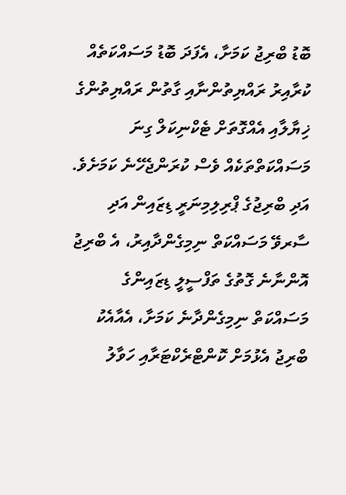ބޮޑު ބްރިޖު ކަމަށާ، އެފަދަ ބޮޑު މަސައްކަތެއް ކުރާއިރު ރައްޔިތުންނާއި ގާތުން ރައްޔިތުންގެ ޚިޔާލާއި އެއްގޮތަށް ޓެކްނިކަލް ގިނަ މަސައްކަތްތަކެއް ވެސް ކުރަންޖެހޭނެ ކަމަށެވެ.
އަދި ބްރިޖުގެ ޕްރިލިމިނަރީ ޑިޒައިން އަދި ސާރވޭ މަސައްކަތް ނިމިގެންދާއިރު، އެ ބްރިޖު އޮންނާނެ ގޮތުގެ ތަފްސީލީ ޑިޒައިންގެ މަސައްކަތް ނިމިގެންދާނެ ކަމަށާ، އެއާއެކު ބްރިޖު އެޅުމަށް ކޮންޓްރެކްޓަރާއި ހަވާލު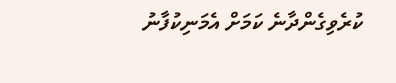ކުރެވިގެންދާނެ ކަމަށް އެމަނިކުފާނު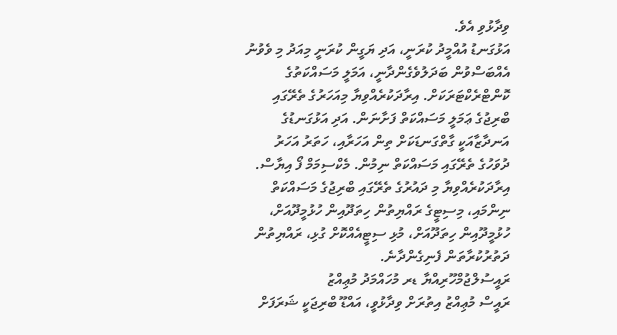ވިދާޅުވި އެވެ.
އަޅުގަނޑު އުއްމީދު ކުރަނީ، އަދި ޔަގީން ކުރަނީ މިއަދު މި ވެވުނު އެއްބަސްވުން ބަދަލުވެގެންދާނީ، އަމަލީ މަސައްކަތުގެ ކޮންޓްރެކްޓަރަކަށް. އިރާދަކުރެއްވިޔާ މިއަހަރުގެ ތެރޭގައި ބްރިޖުގެ ޢަމަލީ މަސައްކަތް ފަށާނަން. އަދި އަޅުގަނޑުގެ އަނދާޒާއަކީ ގާތްގަނޑަކަށް ތިން އަހަރާއި، ހަތަރު އަހަރު ދުވަހުގެ ތެރޭގައި މަސައްކަތް ނިމުން. މެކްސިމަމް ފޯ އިޔާސް. އިރާދަކުރެއްވިޔާ މި ދައުރުގެ ތެރޭގައި ބްރިޖުގެ މަސައްކަތް ނިންމައި، މިސިޓީގެ ރައްޔިތުން ހިތަދޫއިން ހުޅުމީދޫއަށް، ހުޅުމީދޫއިން ހިތަދޫއަށް، މުޅި ސިޓީއެއްކޮށް ގުޅި، ރައްޔިތުން ދަތުރުކުރާތަން ފެނިގެންދާނެ.
ރައީސުލްޖުމްހޫރިއްޔާ ޑރ މުހައްމަދު މުޢިއްޒު
ރައީސް މުޢިއްޒު އިތުރަށް ވިދާޅުވީ، އައްޑޫ ބްރިޖަކީ ޝަރަފަށް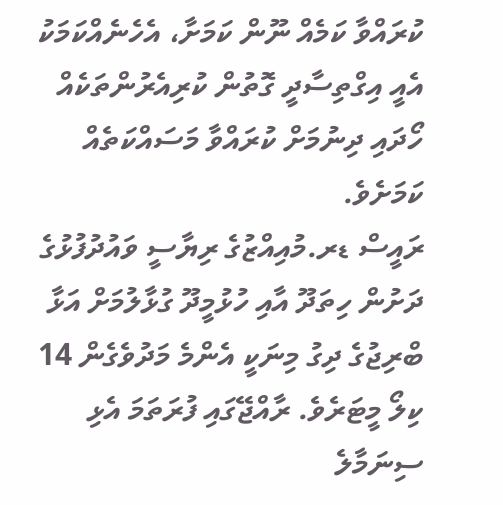ކުރައްވާ ކަމެއް ނޫން ކަމަށާ، އެހެނެއްކަމަކު އެއީ އިގްތިސާދީ ގޮތުން ކުރިއެރުންތަކެއް ހޯދައި ދިނުމަށް ކުރައްވާ މަސައްކަތެއް ކަމަށެވެ.
ރައީސް ޑރ.މުއިއްޒުގެ ރިޔާސީ ވައުދުފުޅުގެ ދަށުން ހިތަދޫ އާއި ހުޅުމީދޫ ގުޅާލުމަށް އަޅާ ބްރިޖުގެ ދިގު މިނަކީ އެންމެ މަދުވެގެން 14 ކިލޯ މީޓަރެވެ. ރާއްޖޭގައި ފުރަތަމަ އެޅި ސިނަމާލެ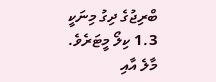ބްރިޖުގެ ދިގު މިނަކީ 1.3 ކިލޯ މީޓަރެވެ. މާލެ އާއި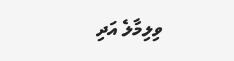ވިލިމާލެ އަދި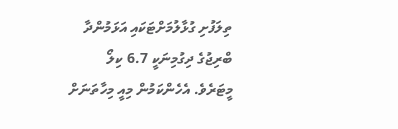ތިލަފުށި ގުޅާލުމަށްޓަކައި އަޅަމުންދާ ބްރިޖުގެ ދިގުމިނަކީ 6.7 ކިލޯ މީޓަރެވެ. އެހެންކަމުން މިއީ މިހާތަނަށް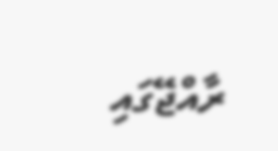ރާއްޖޭގައި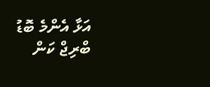އަޅާ އެންމެ ބޮޑު ބްރިޖް ކަން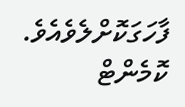ފާހަގަކޮށްލެވެއެވެ.
ކޮމެންޓް